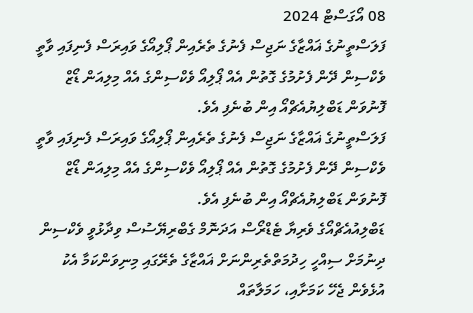08 އޯގަސްޓް 2024
ފަލަސްތީނުގެ ޣައްޒާގެ ނަޖިސް ފެނުގެ ތެރެއިން ޕޯލިއޯގެ ވައިރަސް ފެނިފައި ވާތީ ވެކްސިން ދޭން ފެށުމުގެ ގޮތުން އެއް ޕޯލިއޯ ވެކްސިންގެ އެއް މިލިއަން ޑޯޒް ފޮނުވަން ޑަބްލިޔުއެޗްއޯ އިން ބުނެފި އެވެ.
ފަލަސްތީނުގެ ޣައްޒާގެ ނަޖިސް ފެނުގެ ތެރެއިން ޕޯލިއޯގެ ވައިރަސް ފެނިފައި ވާތީ ވެކްސިން ދޭން ފެށުމުގެ ގޮތުން އެއް ޕޯލިއޯ ވެކްސިންގެ އެއް މިލިއަން ޑޯޒް ފޮނުވަން ޑަބްލިޔުއެޗްއޯ އިން ބުނެފި އެވެ.
ޑަބްލިއުއެޗްއޯގެ ވެރިޔާ ޓެޑްރޯސް އަދަނޮމް ގެބްރިޔޭސުސް ވިދާޅުވީ ވެކްސިން ދިނުމަށް ސިއްހީ ހިދުމަތްތެރިންނަށް ޣައްޒާގެ ތެރޭގައި މިނިވަންކަމާ އެކު އުޅެވެން ޖެހޭ ކަމަށާއި، ހަމަލާތައް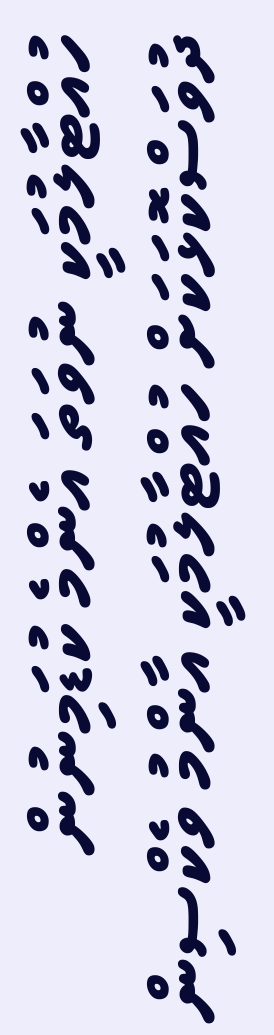ހުއްޓާލުމަކީ ނުވަތަ އެންމެ ކުޑަމިނުން ދުވަސްކޮޅަކަށް ހުއްޓާލުމަކީ އާންމު ވެކްސިން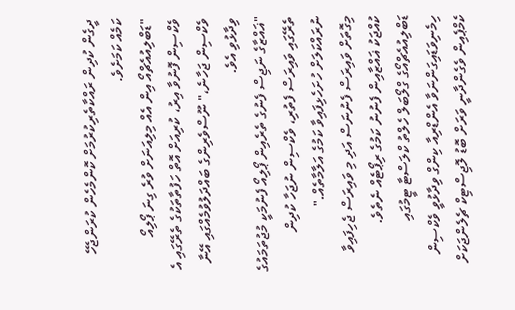ދީގެން ކުދިން ރައްކާތެރިކުރުމަށް ކޮންމެހެން ކުރަންޖެހޭ ކަމެއް ކަމަށެވެ.
"ޑަބްލިއުއެޗްއޯ އިން އެއް މިލިއަނަށް ވުރެ ގިނަ ޕޯލިއޯ ވެކްސިން ފޮނުވާ އިރު، ކުރިއަށް އޮތް ހަފުތާތަކުގެ ތެރޭގައި އެ ވެކްސިން ޖަހާނެ،" ނޫސްވެރިންގެ ބައްދަލުވުމެއްގައި އޭނާ ވިދާޅުވި އެވެ.
"ޣައްޒާގެ ނަޖިސް ފެނުގެ ތެރެއިން ޕޯލިއޯ ފެނުމަކީ މުޖުތަމައުގެ ތެރޭގައި ވައިރަސް ފެތުރި، ވެކްސިން ނުޖަހާ ކުދިން ނުރައްކަލަށް ހުށަހެޅިފައިވާ ކަމުގެ އަލާމާތެއް."
މިގޮތަށް ވައިރަސް ފެނުނަސް އަދި މި ވައިރަސް ޖެހިފައިވާ ކުއްޖަކު ޣައްޒާއިން ފެނުނު ކަމުގެ ރިޕޯޓެއް ނެތެވެ.
ޑަބްލިއުއެޗްއޯގެ ގްލޯބަލް ހެލްތު ކްލަސްޓާ ޓީމުގައި ހިމެނިވަޑައިގަންނަވާ އެންޑްރިއާ ކިންގް ވިދާޅުވީ ވެކްސިން ކެމްޕެއިން ވެގެންދާނީ ވަރަށް ބޮޑު ލޮޖިސްޓިކް ޗެލެންޖަކަށް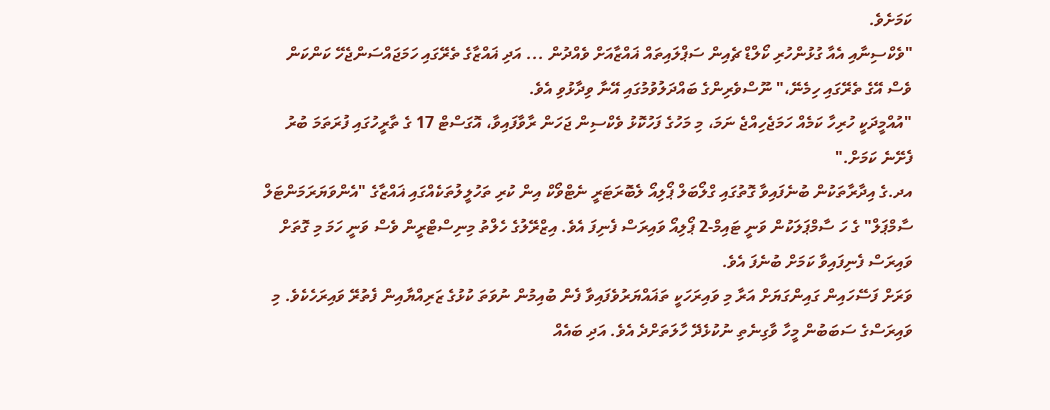ކަމަށެވެ.
"ވެކްސިނާއި އެއާ ގުޅުންހުރި ކޯލްޑް ޗެއިން ސަޕްލައިތައް ޣައްޒާއަށް ވެއްދުން ... އަދި ޣައްޒާގެ ތެރޭގައި ހަމަޖައްސަންޖެހޭ ކަންކަން ވެސް އޭގެ ތެރޭގައި ހިމެނޭ،" ނޫސްވެރިންގެ ބައްދަލުވުމުގައި އޭނާ ވިދާޅުވި އެވެ.
"އުއްމީދަކީ ހުރިހާ ކަމެއް ހަމަޖެހިއްޖެ ނަމަ، މި މަހުގެ ފަހުކޮޅު ވެކްސިން ޖަހަން ރާވާފައިވާ، އޮގަސްޓް 17 ގެ ތާރީހުގައި ފުރަތަމަ ބުރު ފެށޭނެ ކަމަށް."
އދ.ގެ އިދާރާތަކުން ބުނެފައިވާ ގޮތުގައި ގްލޯބަލް ޕޯލިއޯ ލެބޮރަޓަރީ ނެޓްވޯކް އިން ކުރި ތަހުލީލުތަކެއްގައި ޣައްޒާގެ "އެންވަޔަރަމަންޓަލް ސާމްޕަލް" ގެ ހަ ސާމްޕަލަކުން ވަނީ ޓައިމް-2 ޕޯލިއޯ ވައިރަސް ފެނިފަ އެވެ. އިޒްރޭލުގެ ހެލްތު މިނިސްޓްރީން ވެސް ވަނީ ހަމަ މި ގޮތަށް ވައިރަސް ފެނިފައިވާ ކަމަށް ބުނެފަ އެވެ.
ވަރަށް ފަސޭހައިން ގައިންގަޔަށް އަރާ މި ވައިރަހަކީ ތަޣައްޔަރުވެފައިވާ ފެން ބުއިމުން ނުވަތަ ކުޅުގެ ޒަރިއްޔާއިން ފެތުރޭ ވައިރަހެކެވެ. މި ވައިރަސްގެ ސަބަބުން މީހާ ވާގިނެތި ނުކުޅެދޭ ހާލަތަށްދެ އެވެ. އަދި ބައެއް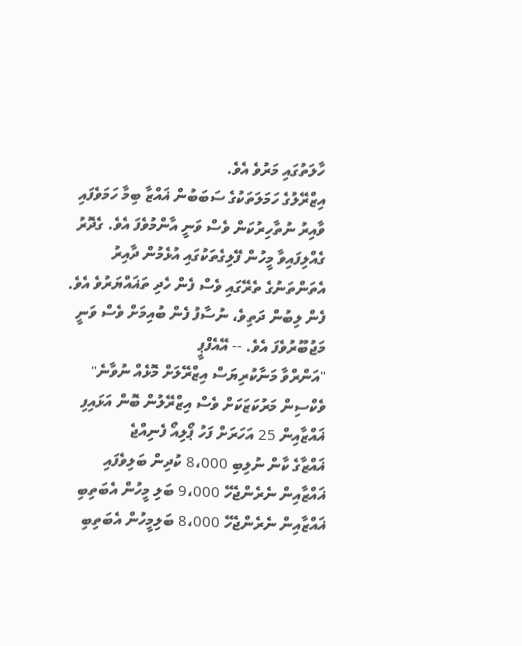ހާލަތުގައި މަރުވެ އެވެ.
އިޒްރޭލުގެ ހަމަލަތަކުގެ ސަބަބުން ޣައްޒާ ބިމާ ހަމަވެފައި ވާއިރު ނުތާހިރުކަން ވެސް ވަނީ އާންމުވެފަ އެވެ. ގެދޮރު ގެއްލިފައިވާ މީހުން ފޭލިގެތަކުގައި އުޅެމުން ދާއިރު އެތަންތަނުގެ ތެރޭގައި ވެސް ފެން ހެދި ތަޣައްޔަރުވެ އެވެ. ފެން ލިބުން ދަތިވެ، ނުސާފު ފެން ބުއިމަށް ވެސް ވަނީ މަޖުބޫރުވެފަ އެވެ. -- އޭއެފްޕީ
"އަންރްވާ މަނާކުރިޔަސް އިޒްރޭލަށް މޮޅެއް ނުވާނެ"
ވެކްސިން މަރުކަޒަކަށް ވެސް އިޒްރޭލުން ބޮން އަޅައިފި
ޣައްޒާއިން 25 އަހަރަށް ފަހު ޕޯލިއޯ ފެނިއްޖެ
ޣައްޒާގެ ކާން ނުލިބި 8،000 ކުދިން ބަލިވެފައި
ޣައްޒާއިން ނެރެންޖެހޭ 9،000 ބަލި މީހުން އެބަތިބި
ޣައްޒާއިން ނެރެންޖެހޭ 8،000 ބަލިމީހުން އެބަތިބި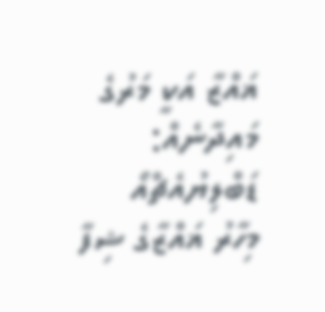ޣައްޒާ އަކީ މަރުގެ މައިދާނެއް: ޑަބްލިޔުއެޗްއޯ
މިހާރު ޣައްޒާގެ ޝިފާ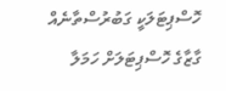ހޮސްޕިޓަލަކީ ގަބުރުސްތާނެއް
ގާޒާގެ ހޮސްޕިޓަލަށް ހަމަލާ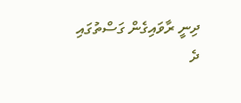ދިނީ ރާވައިގެން ގަސްތުގައި
ދެ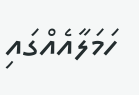ހަމަލާއެއްގައި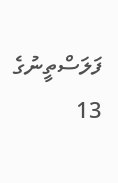ފަލަސްތީނުގެ 13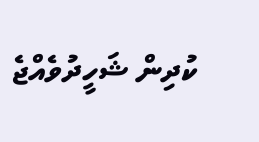ކުދިން ޝަހީދުވެއްޖެ